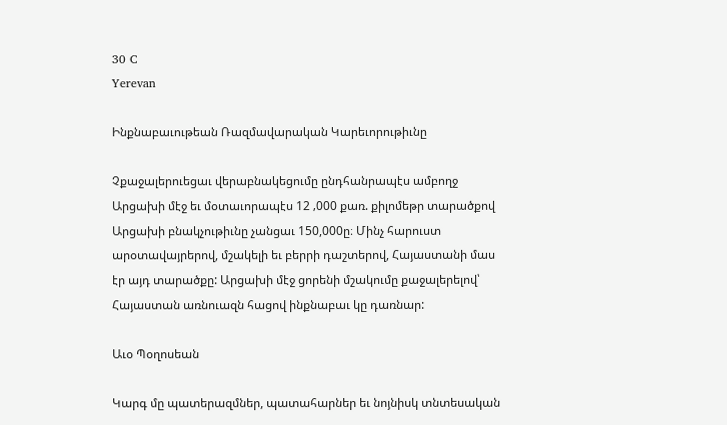30 C
Yerevan

Ինքնաբաւութեան Ռազմավարական Կարեւորութիւնը

Չքաջալերուեցաւ վերաբնակեցումը ընդհանրապէս ամբողջ Արցախի մէջ եւ մօտաւորապէս 12 ‚000 քառ. քիլոմեթր տարածքով Արցախի բնակչութիւնը չանցաւ 150,000ը։ Մինչ հարուստ արօտավայրերով, մշակելի եւ բերրի դաշտերով, Հայաստանի մաս էր այդ տարածքը: Արցախի մէջ ցորենի մշակումը քաջալերելով՝ Հայաստան առնուազն հացով ինքնաբաւ կը դառնար:

Աւօ Պօղոսեան

Կարգ մը պատերազմներ, պատահարներ եւ նոյնիսկ տնտեսական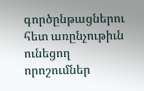գործընթացներու հետ առընչութիւն ունեցող որոշումներ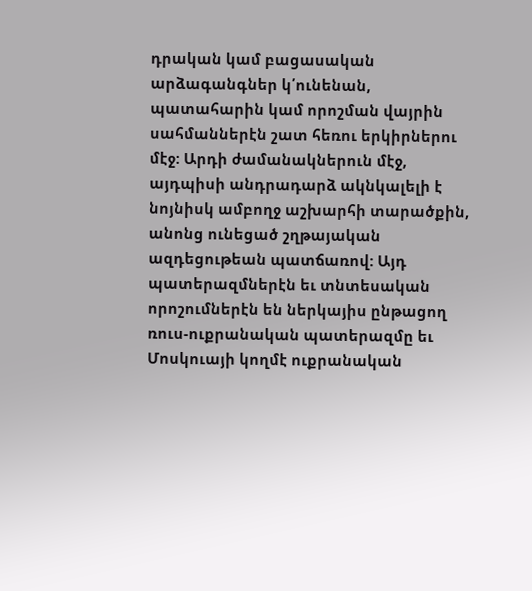դրական կամ բացասական արձագանգներ կ՛ունենան, պատահարին կամ որոշման վայրին սահմաններէն շատ հեռու երկիրներու մէջ: Արդի ժամանակներուն մէջ, այդպիսի անդրադարձ ակնկալելի է նոյնիսկ ամբողջ աշխարհի տարածքին, անոնց ունեցած շղթայական ազդեցութեան պատճառով: Այդ պատերազմներէն եւ տնտեսական որոշումներէն են ներկայիս ընթացող ռուս-ուքրանական պատերազմը եւ Մոսկուայի կողմէ ուքրանական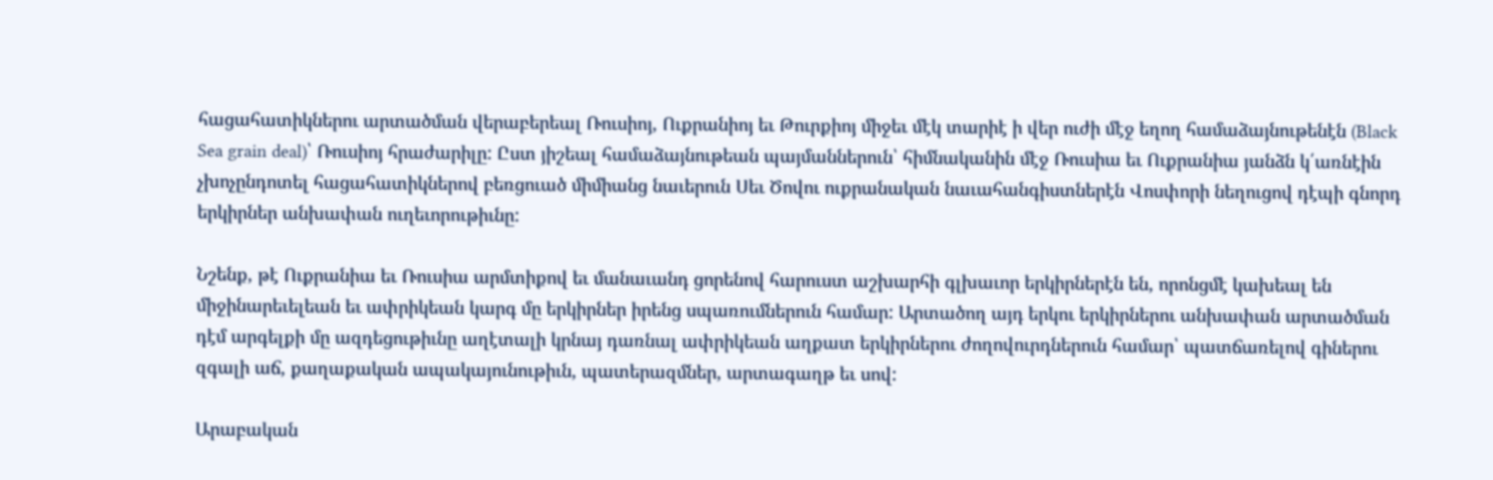հացահատիկներու արտածման վերաբերեալ Ռուսիոյ, Ուքրանիոյ եւ Թուրքիոյ միջեւ մէկ տարիէ ի վեր ուժի մէջ եղող համաձայնութենէն (Black Sea grain deal)՝ Ռուսիոյ հրաժարիլը: Ըստ յիշեալ համաձայնութեան պայմաններուն՝ հիմնականին մէջ Ռուսիա եւ Ուքրանիա յանձն կ՛առնէին չխոչընդոտել հացահատիկներով բեռցուած միմիանց նաւերուն Սեւ Ծովու ուքրանական նաւահանգիստներէն Վոսփորի նեղուցով դէպի գնորդ երկիրներ անխափան ուղեւորութիւնը:

Նշենք, թէ Ուքրանիա եւ Ռուսիա արմտիքով եւ մանաւանդ ցորենով հարուստ աշխարհի գլխաւոր երկիրներէն են, որոնցմէ կախեալ են միջինարեւելեան եւ ափրիկեան կարգ մը երկիրներ իրենց սպառումներուն համար: Արտածող այդ երկու երկիրներու անխափան արտածման դէմ արգելքի մը ազդեցութիւնը աղէտալի կրնայ դառնալ ափրիկեան աղքատ երկիրներու ժողովուրդներուն համար՝ պատճառելով գիներու զգալի աճ, քաղաքական ապակայունութիւն, պատերազմներ, արտագաղթ եւ սով:

Արաբական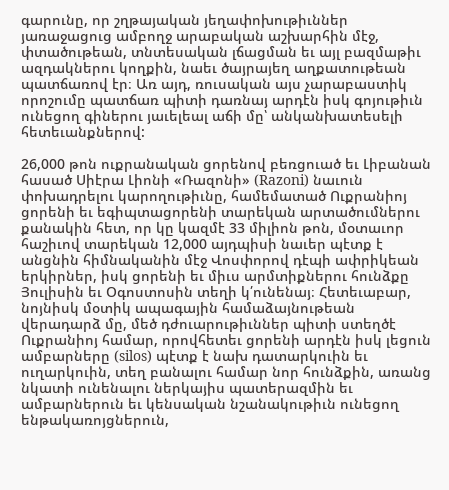գարունը, որ շղթայական յեղափոխութիւններ յառաջացուց ամբողջ արաբական աշխարհին մէջ, փտածութեան, տնտեսական լճացման եւ այլ բազմաթիւ ազդակներու կողքին, նաեւ ծայրայեղ աղքատութեան պատճառով էր։ Առ այդ, ռուսական այս չարաբաստիկ որոշումը պատճառ պիտի դառնայ արդէն իսկ գոյութիւն ունեցող գիներու յաւելեալ աճի մը՝ անկանխատեսելի հետեւանքներով:

26,000 թոն ուքրանական ցորենով բեռցուած եւ Լիբանան հասած Սիէրա Լիոնի «Ռազոնի» (Razoni) նաւուն փոխադրելու կարողութիւնը, համեմատած Ուքրանիոյ ցորենի եւ եգիպտացորենի տարեկան արտածումներու քանակին հետ, որ կը կազմէ 33 միլիոն թոն, մօտաւոր հաշիւով տարեկան 12,000 այդպիսի նաւեր պէտք է անցնին հիմնականին մէջ Վոսփորով դէպի ափրիկեան երկիրներ, իսկ ցորենի եւ միւս արմտիքներու հունձքը Յուլիսին եւ Օգոստոսին տեղի կ՛ունենայ։ Հետեւաբար, նոյնիսկ մօտիկ ապագային համաձայնութեան վերադարձ մը, մեծ դժուարութիւններ պիտի ստեղծէ Ուքրանիոյ համար, որովհետեւ ցորենի արդէն իսկ լեցուն ամբարները (silos) պէտք է նախ դատարկուին եւ ուղարկուին, տեղ բանալու համար նոր հունձքին, առանց նկատի ունենալու ներկայիս պատերազմին եւ ամբարներուն եւ կենսական նշանակութիւն ունեցող ենթակառոյցներուն,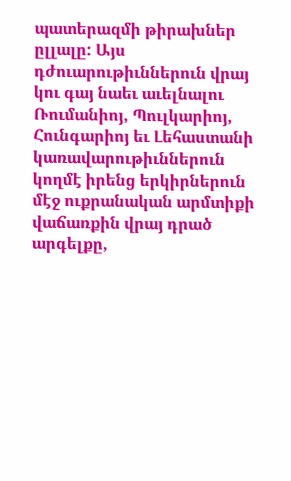պատերազմի թիրախներ ըլլալը: Այս դժուարութիւններուն վրայ կու գայ նաեւ աւելնալու Ռումանիոյ, Պուլկարիոյ, Հունգարիոյ եւ Լեհաստանի կառավարութիւններուն կողմէ իրենց երկիրներուն մէջ ուքրանական արմտիքի վաճառքին վրայ դրած արգելքը,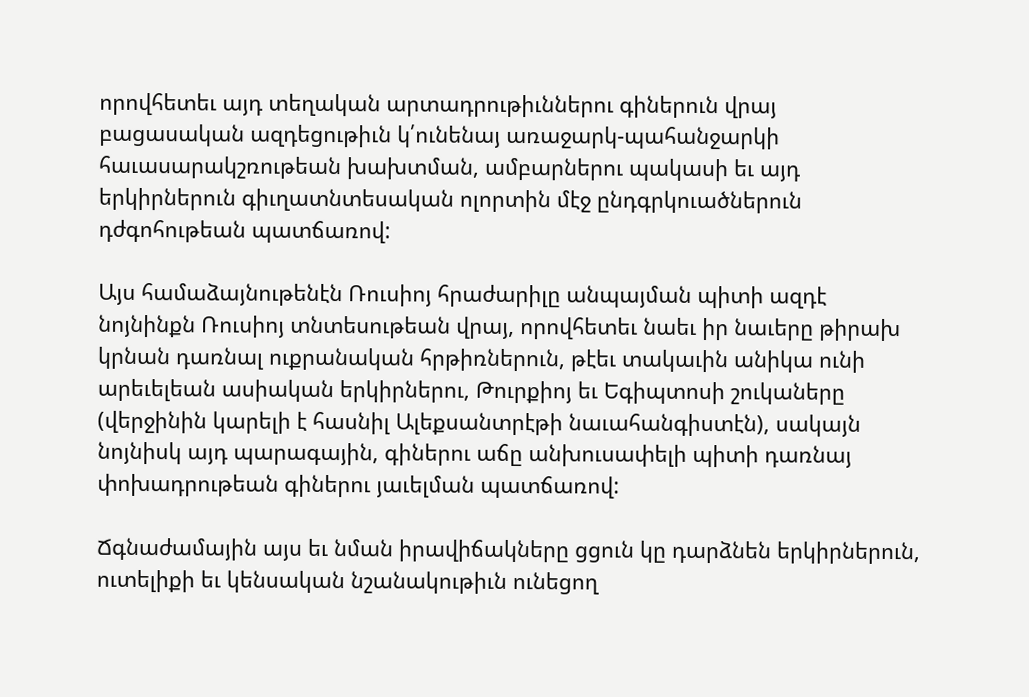որովհետեւ այդ տեղական արտադրութիւններու գիներուն վրայ բացասական ազդեցութիւն կ՛ունենայ առաջարկ-պահանջարկի հաւասարակշռութեան խախտման, ամբարներու պակասի եւ այդ երկիրներուն գիւղատնտեսական ոլորտին մէջ ընդգրկուածներուն դժգոհութեան պատճառով:

Այս համաձայնութենէն Ռուսիոյ հրաժարիլը անպայման պիտի ազդէ նոյնինքն Ռուսիոյ տնտեսութեան վրայ, որովհետեւ նաեւ իր նաւերը թիրախ կրնան դառնալ ուքրանական հրթիռներուն, թէեւ տակաւին անիկա ունի արեւելեան ասիական երկիրներու, Թուրքիոյ եւ Եգիպտոսի շուկաները (վերջինին կարելի է հասնիլ Ալեքսանտրէթի նաւահանգիստէն), սակայն նոյնիսկ այդ պարագային, գիներու աճը անխուսափելի պիտի դառնայ փոխադրութեան գիներու յաւելման պատճառով:

Ճգնաժամային այս եւ նման իրավիճակները ցցուն կը դարձնեն երկիրներուն, ուտելիքի եւ կենսական նշանակութիւն ունեցող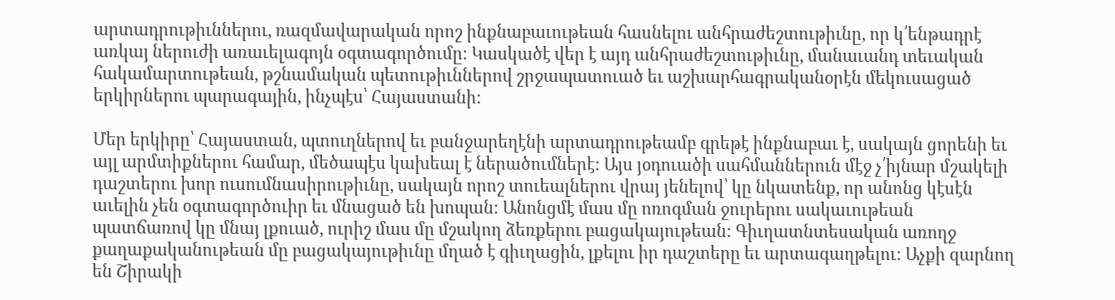արտադրութիւններու, ռազմավարական որոշ ինքնաբաւութեան հասնելու անհրաժեշտութիւնը, որ կ՛ենթադրէ առկայ ներուժի առաւելագոյն օգտագործումը: Կասկածէ վեր է այդ անհրաժեշտութիւնը, մանաւանդ տեւական հակամարտութեան, թշնամական պետութիւններով շրջապատուած եւ աշխարհագրականօրէն մեկուսացած երկիրներու պարագային, ինչպէս՝ Հայաստանի:

Մեր երկիրը՝ Հայաստան, պտուղներով եւ բանջարեղէնի արտադրութեամբ գրեթէ ինքնաբաւ է, սակայն ցորենի եւ այլ արմտիքներու համար, մեծապէս կախեալ է ներածումներէ: Այս յօդուածի սահմաններուն մէջ չ՛իյնար մշակելի դաշտերու խոր ուսումնասիրութիւնը, սակայն որոշ տուեալներու վրայ յենելով՝ կը նկատենք, որ անոնց կէսէն աւելին չեն օգտագործուիր եւ մնացած են խոպան: Անոնցմէ մաս մը ոռոգման ջուրերու սակաւութեան պատճառով կը մնայ լքուած, ուրիշ մաս մը մշակող ձեռքերու բացակայութեան: Գիւղատնտեսական առողջ քաղաքականութեան մը բացակայութիւնը մղած է գիւղացին, լքելու իր դաշտերը եւ արտագաղթելու: Աչքի զարնող են Շիրակի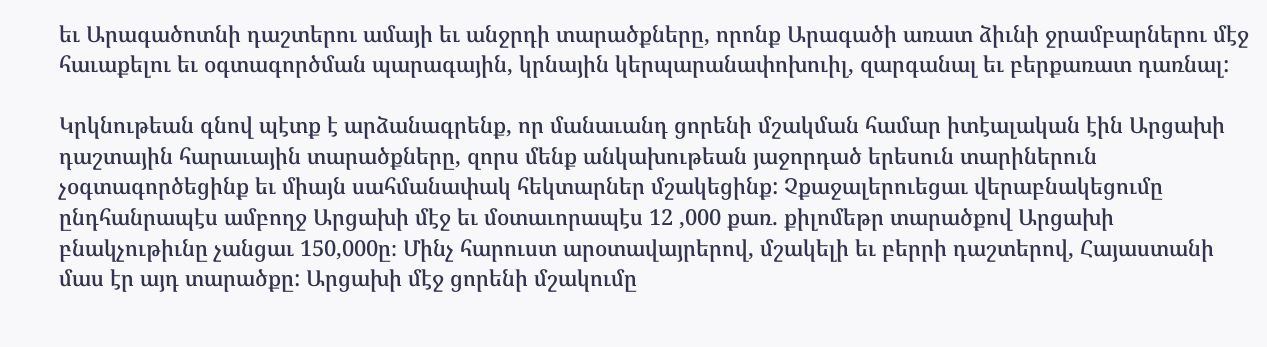եւ Արագածոտնի դաշտերու ամայի եւ անջրդի տարածքները, որոնք Արագածի առատ ձիւնի ջրամբարներու մէջ հաւաքելու եւ օգտագործման պարագային, կրնային կերպարանափոխուիլ, զարգանալ եւ բերքառատ դառնալ:

Կրկնութեան գնով պէտք է արձանագրենք, որ մանաւանդ ցորենի մշակման համար իտէալական էին Արցախի դաշտային հարաւային տարածքները, զորս մենք անկախութեան յաջորդած երեսուն տարիներուն չօգտագործեցինք եւ միայն սահմանափակ հեկտարներ մշակեցինք: Չքաջալերուեցաւ վերաբնակեցումը ընդհանրապէս ամբողջ Արցախի մէջ եւ մօտաւորապէս 12 ‚000 քառ. քիլոմեթր տարածքով Արցախի բնակչութիւնը չանցաւ 150,000ը։ Մինչ հարուստ արօտավայրերով, մշակելի եւ բերրի դաշտերով, Հայաստանի մաս էր այդ տարածքը: Արցախի մէջ ցորենի մշակումը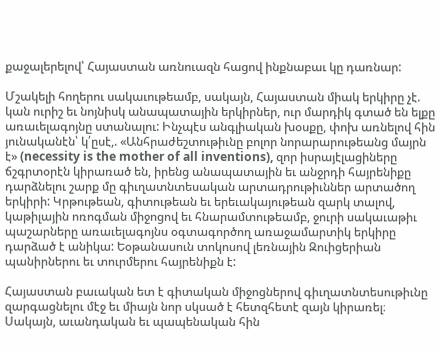քաջալերելով՝ Հայաստան առնուազն հացով ինքնաբաւ կը դառնար:

Մշակելի հողերու սակաւութեամբ, սակայն, Հայաստան միակ երկիրը չէ. կան ուրիշ եւ նոյնիսկ անապատային երկիրներ, ուր մարդիկ գտած են ելքը առաւելագոյնը ստանալու: Ինչպէս անգլիական խօսքը, փոխ առնելով հին յունականէն՝ կ՛ըսէ,. «Անհրաժեշտութիւնը բոլոր նորարարութեանց մայրն է» (necessity is the mother of all inventions), զոր իսրայէլացիները ճշգրտօրէն կիրառած են, իրենց անապատային եւ անջրդի հայրենիքը դարձնելու շարք մը գիւղատնտեսական արտադրութիւններ արտածող երկիրի: Կրթութեան, գիտութեան եւ երեւակայութեան զարկ տալով, կաթիլային ոռոգման միջոցով եւ հնարամտութեամբ, ջուրի սակաւաթիւ պաշարները առաւելագոյնս օգտագործող առաջամարտիկ երկիրը դարձած է անիկա: Եօթանասուն տոկոսով լեռնային Զուիցերիան պանիրներու եւ տուրմերու հայրենիքն է:

Հայաստան բաւական ետ է գիտական միջոցներով գիւղատնտեսութիւնը զարգացնելու մէջ եւ միայն նոր սկսած է հետզհետէ զայն կիրառել։ Սակայն, աւանդական եւ պապենական հին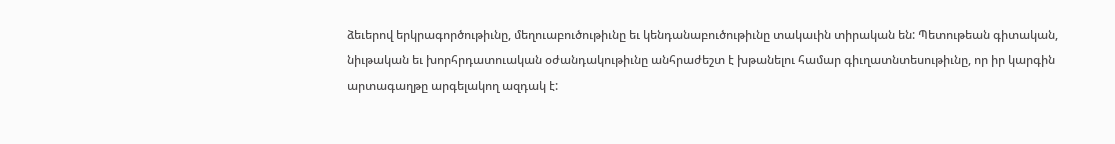ձեւերով երկրագործութիւնը, մեղուաբուծութիւնը եւ կենդանաբուծութիւնը տակաւին տիրական են: Պետութեան գիտական, նիւթական եւ խորհրդատուական օժանդակութիւնը անհրաժեշտ է խթանելու համար գիւղատնտեսութիւնը, որ իր կարգին արտագաղթը արգելակող ազդակ է: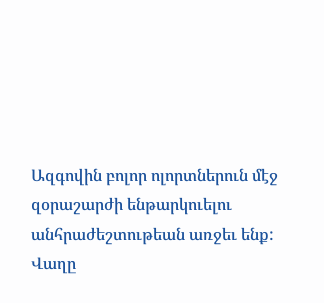Ազգովին բոլոր ոլորտներուն մէջ զօրաշարժի ենթարկուելու անհրաժեշտութեան առջեւ ենք: Վաղը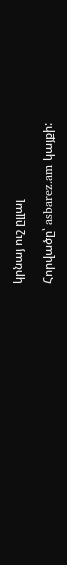կրնայ ուշ ըլլալ

Հորվածը՝ asbarez.am կայքի: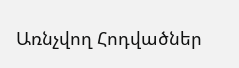Առնչվող Հոդվածներ